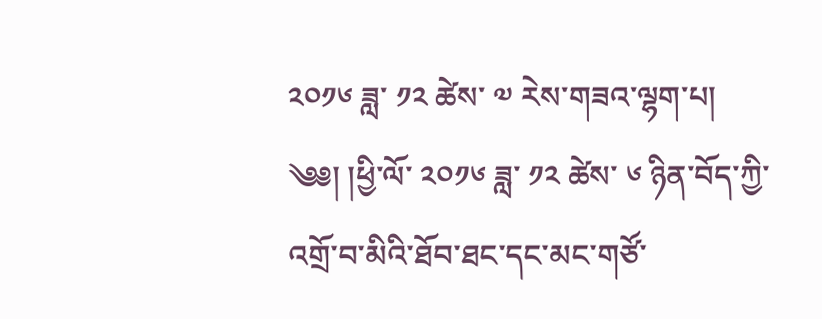༢༠༡༦ ཟླ་ ༡༢ ཚེས་ ༧ རེས་གཟའ་ལྷག་པ།
༄༅། །ཕྱི་ལོ་ ༢༠༡༦ ཟླ་ ༡༢ ཚེས་ ༦ ཉིན་བོད་ཀྱི་འགྲོ་བ་མིའི་ཐོབ་ཐང་དང་མང་གཙོ་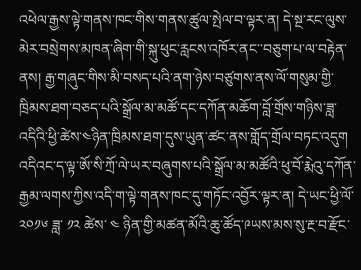འཕེལ་རྒྱས་ལྟེ་གནས་ཁང་གིས་གནས་ཚུལ་སྤེལ་བ་ལྟར་ན། དེ་སྔ་རང་ལུས་མེར་བསྲེགས་མཁན་ཞིག་གི་སྐུ་ཕུང་རླངས་འཁོར་ནང་་བཅུག་པ་ལ་བརྟེན་ནས། རྒྱ་གཞུང་གིས་མི་བསད་པའི་ནག་ཉེས་བཙུགས་ནས་ལོ་གསུམ་གྱི་ཁྲིམས་ཐག་བཅད་པའི་སྒྲོལ་མ་མཚོ་དང་དཀོན་མཆོག་བློ་གྲོས་གཉིས་ཟླ་འདིའི་ཕྱི་ཚེས་༤ཉིན་ཁྲིམས་ཐག་དུས་ཡུན་ཚང་ནས་གློད་གྲོལ་བཏང་འདུག
འདིའང་ད་ལྟ་ཨོ་སི་ཀྲོ་ལེ་ཡར་བཞུགས་པའི་སྒྲོལ་མ་མཚོའི་ཕུ་བོ་རྨེའུ་དཀོན་རྒྱམ་ལགས་ཀྱིས་འདི་ག་ལྟེ་གནས་ཁང་དུ་གཏོང་འབྱོར་ལྟར་ན། དེ་ཡང་ཕྱི་ལོ་ ༢༠༡༦ ཟླ་ ༡༢ ཚེས་ ༤ ཉིན་གྱི་མཚན་མོའི་ཆུ་ཚོད་༩ཡས་མས་སུ་རྔ་བ་རྫོང་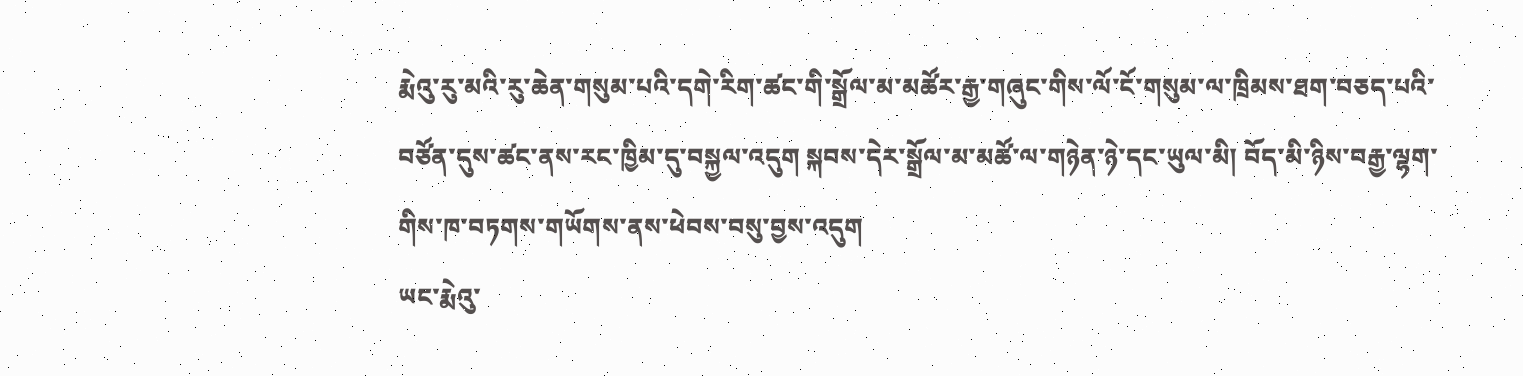རྨེའུ་རུ་མའི་རུ་ཆེན་གསུམ་པའི་དགེ་རིག་ཚང་གི་སྒྲོལ་མ་མཚོར་རྒྱ་གཞུང་གིས་ལོ་ངོ་གསུམ་ལ་ཁྲིམས་ཐག་བཅད་པའི་བཙོན་དུས་ཚང་ནས་རང་ཁྱིམ་དུ་བསྐྱལ་འདུག སྐབས་དེར་སྒྲོལ་མ་མཚོ་ལ་གཉེན་ཉེ་དང་ཡུལ་མི། བོད་མི་ཉིས་བརྒྱ་ལྷག་གིས་ཁ་བཏགས་གཡོགས་ནས་ཕེབས་བསུ་བྱས་འདུག
ཡང་རྨེའུ་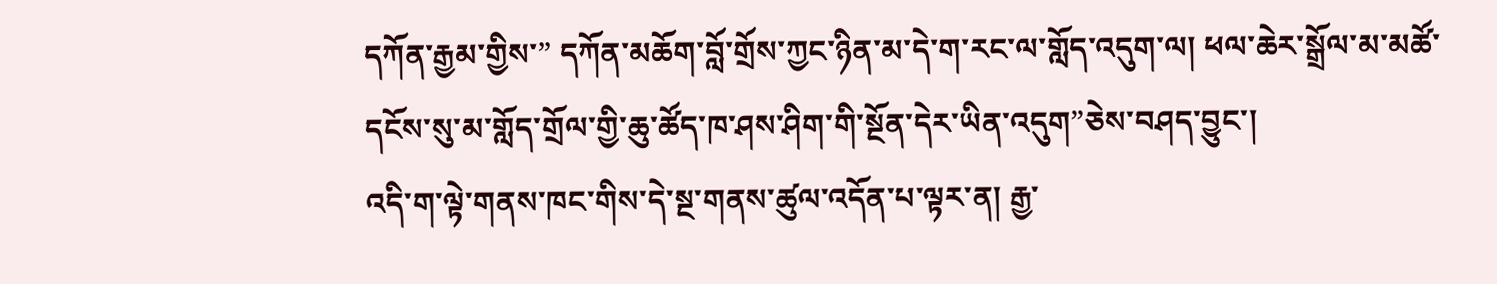དཀོན་རྒྱམ་གྱིས་” དཀོན་མཆོག་བློ་གྲོས་ཀྱང་ཉིན་མ་དེ་ག་རང་ལ་གློད་འདུག་ལ། ཕལ་ཆེར་སྒྲོལ་མ་མཚོ་དངོས་སུ་མ་གློད་གྲོལ་གྱི་ཆུ་ཚོད་ཁ་ཤས་ཤིག་གི་སྔོན་དེར་ཡིན་འདུག”ཅེས་བཤད་བྱུང་།
འདི་ག་ལྟེ་གནས་ཁང་གིས་དེ་སྔ་གནས་ཚུལ་འདོན་པ་ལྟར་ན། རྒྱ་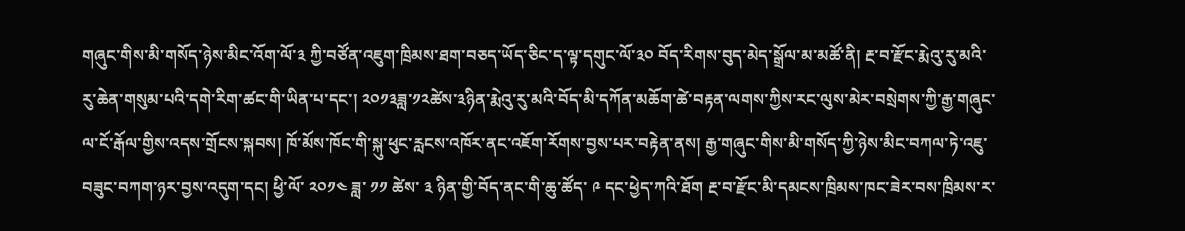གཞུང་གིས་མི་གསོད་ཉེས་མིང་འོག་ལོ་༣ ཀྱི་བཙོན་འཇུག་ཁྲིམས་ཐག་བཅད་ཡོད་ཅིང་ད་ལྟ་དགུང་ལོ་༣༠ བོད་རིགས་བུད་མེད་སྒྲོལ་མ་མཚོ་ནི། རྔ་བ་རྫོང་རྨེའུ་རུ་མའི་རུ་ཆེན་གསུམ་པའི་དགེ་རིག་ཚང་གི་ཡིན་པ་དང་། ༢༠༡༣ཟླ་༡༢ཚེས་༣ཉིན་རྨེའུ་རུ་མའི་བོད་མི་དཀོན་མཆོག་ཚེ་བརྟན་ལགས་ཀྱིས་རང་ལུས་མེར་བསྲེགས་ཀྱི་རྒྱ་གཞུང་ལ་ངོ་རྒོལ་གྱིས་འདས་གྲོངས་སྐབས། ཁོ་མོས་ཁོང་གི་སྐུ་ཕུང་རླངས་འཁོར་ནང་འཇོག་རོགས་བྱས་པར་བརྟེན་ནས། རྒྱ་གཞུང་གིས་མི་གསོད་ཀྱི་ཉེས་མིང་བཀལ་ཏེ་འཇུ་བཟུང་བཀག་ཉར་བྱས་འདུག་དང། ཕྱི་ལོ་ ༢༠༡༤ ཟླ་ ༡༡ ཚེས་ ༣ ཉིན་གྱི་བོད་ནང་གི་ཆུ་ཚོད་ ༩ དང་ཕྱེད་ཀའི་ཐོག རྔ་བ་རྫོང་མི་དམངས་ཁྲིམས་ཁང་ཟེར་བས་ཁྲིམས་ར་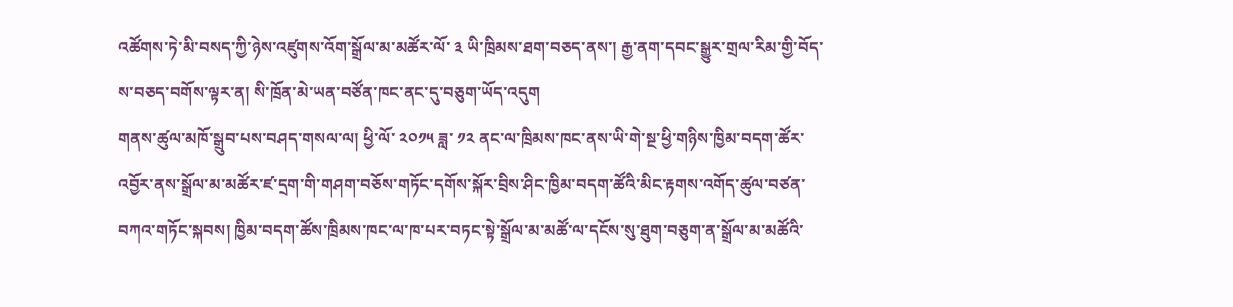འཚོགས་ཏེ་མི་བསད་ཀྱི་ཉེས་འཛུགས་འོག་སྒྲོལ་མ་མཚོར་ལོ་ ༣ ཡི་ཁྲིམས་ཐག་བཅད་ནས་། རྒྱ་ནག་དབང་སྒྱུར་གྲལ་རིམ་གྱི་བོད་ས་བཅད་བགོས་ལྟར་ན། སི་ཁྲོན་མེ་ཡན་བཙོན་ཁང་ནང་དུ་བཅུག་ཡོད་འདུག
གནས་ཚུལ་མཁོ་སྒྲུབ་པས་བཤད་གསལ་ལ། ཕྱི་ལོ་ ༢༠༡༥ ཟླ་ ༡༢ ནང་ལ་ཁྲིམས་ཁང་ནས་ཡི་གེ་སྔ་ཕྱི་གཉིས་ཁྱིམ་བདག་ཚོར་འབྱོར་ནས་སྒྲོལ་མ་མཚོར་ཛ་དྲག་གི་གཤག་བཅོས་གཏོང་དགོས་སྐོར་བྲིས་ཤིང་ཁྱིམ་བདག་ཚོའི་མིང་རྟགས་འགོད་ཚུལ་བཙན་བཀའ་གཏོང་སྐབས། ཁྱིམ་བདག་ཚོས་ཁྲིམས་ཁང་ལ་ཁ་པར་བཏང་སྟེ་སྒྲོལ་མ་མཚོ་ལ་དངོས་སུ་ཐུག་བཅུག་ན་སྒྲོལ་མ་མཚོའི་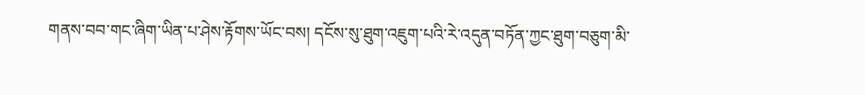གནས་བབ་གང་ཞིག་ཡིན་པ་ཤེས་རྟོགས་ཡོང་བས། དངོས་སུ་ཐུག་འཇུག་པའི་རེ་འདུན་བཏོན་ཀྱང་ཐུག་བཅུག་མི་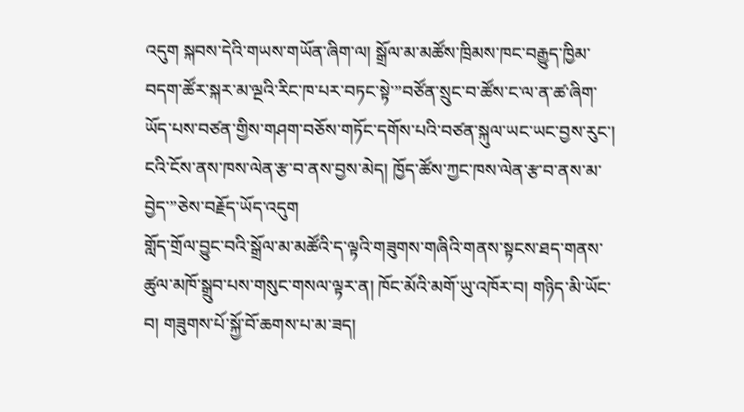འདུག སྐབས་དེའི་གཡས་གཡོན་ཞིག་ལ། སྒྲོལ་མ་མཚོས་ཁྲིམས་ཁང་བརྒྱུད་ཁྱིམ་བདག་ཚོར་སྐར་མ་ལྔའི་རིང་ཁ་པར་བཏང་སྟེ་”བཙོན་སྲུང་བ་ཚོས་ང་ལ་ན་ཚ་ཞིག་ཡོད་པས་བཙན་གྱིས་གཤག་བཅོས་གཏོང་དགོས་པའི་བཙན་སྐུལ་ཡང་ཡང་བྱས་རུང་། ངའི་ངོས་ནས་ཁས་ལེན་རྩ་བ་ནས་བྱས་མེད། ཁྱོད་ཚོས་ཀྱང་ཁས་ལེན་རྩ་བ་ནས་མ་བྱེད་”ཅེས་བརྗོད་ཡོད་འདུག
གློད་གྲོལ་བྱུང་བའི་སྒྲོལ་མ་མཚོའི་ད་ལྟའི་གཟུགས་གཞིའི་གནས་སྟངས་ཐད་གནས་ཚུལ་མཁོ་སྒྲུབ་པས་གསུང་གསལ་ལྟར་ན། ཁོང་མོའི་མགོ་ཡུ་འཁོར་བ། གཉིད་མི་ཡོང་བ། གཟུགས་པོ་སྐྱོ་བོ་ཆགས་པ་མ་ཟད།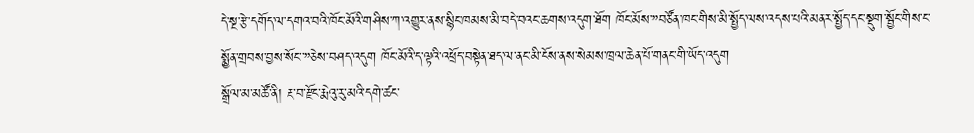དེ་སྔ་རྩེ་དགོད་ལ་དགའ་བའི་ཁོང་མོའི་གཤིས་ཀ་འགྱུར་ནས་སྙིང་ཁམས་མི་བདེ་བའང་ཆགས་འདུག་ཐོག ཁོང་མོས་”བཙོན་ཁང་གིས་མི་སྤྱོད་ལས་འདས་པའི་མནར་སྤྱོད་དང་སྡུག་སྦྱོང་གིས་ང་སྨྱོན་གྲབས་བྱས་སོང་་”ཅེས་བཤད་འདུག ཁོང་མོའི་ད་ལྟའི་འཕྲོད་བསྟེན་ཐད་ལ་ནང་མི་ངོས་ནས་སེམས་ཁྲལ་ཆེན་པོ་གནང་གི་ཡོད་འདུག
སྒྲོལ་མ་མཚོ་ནི། རྔ་བ་རྫོང་རྨེའུ་རུ་མའི་དགེ་ཚང་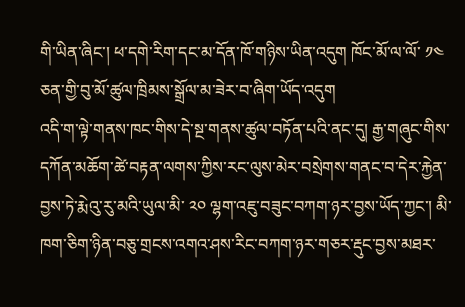གི་ཡིན་ཞིང་། ཕ་དགེ་རིག་དང་མ་དོན་ཁོ་གཉིས་ཡིན་འདུག ཁོང་མོ་ལ་ལོ་ ༡༤ ཅན་གྱི་བུ་མོ་ཚུལ་ཁྲིམས་སྒྲོལ་མ་ཟེར་བ་ཞིག་ཡོད་འདུག
འདི་ག་ལྟེ་གནས་ཁང་གིས་དེ་སྔ་གནས་ཚུལ་བཏོན་པའི་ནང་དུ། རྒྱ་གཞུང་གིས་དཀོན་མཆོག་ཚེ་བརྟན་ལགས་ཀྱིས་རང་ལུས་མེར་བསྲེགས་གནང་བ་དེར་རྐྱེན་བྱས་ཏེ་རྨེའུ་རུ་མའི་ཡུལ་མི་ ༢༠ ལྷག་འཇུ་བཟུང་བཀག་ཉར་བྱས་ཡོད་ཀྱང་། མི་ཁག་ཅིག་ཉིན་བཅུ་གྲངས་འགའ་ཤས་རིང་བཀག་ཉར་གཅར་རྡུང་བྱས་མཐར་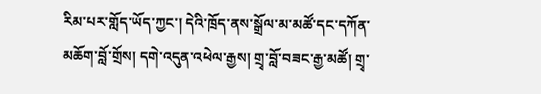རིམ་པར་གློད་ཡོད་ཀྱང་། དེའི་ཁྲོད་ནས་སྒྲོལ་མ་མཚོ་དང་དཀོན་མཆོག་བློ་གྲོས། དགེ་འདུན་འཕེལ་རྒྱས། གྲྭ་བློ་བཟང་རྒྱ་མཚོ། གྲྭ་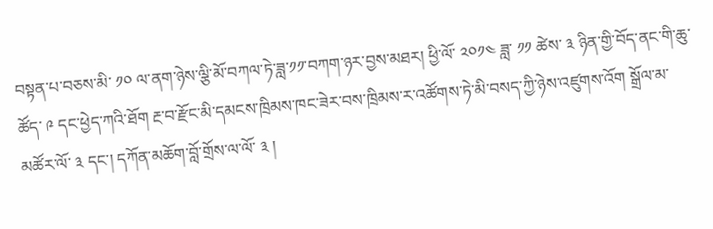བསྟན་པ་བཅས་མི་ ༡༠ ལ་ནག་ཉེས་ལྕི་མོ་བཀལ་ཏེ་ཟླ་༡༡་བཀག་ཉར་བྱས་མཐར། ཕྱི་ལོ་ ༢༠༡༤ ཟླ་ ༡༡ ཚེས་ ༣ ཉིན་གྱི་བོད་ནང་གི་ཆུ་ཚོད་ ༩ དང་ཕྱེད་ཀའི་ཐོག རྔ་བ་རྫོང་མི་དམངས་ཁྲིམས་ཁང་ཟེར་བས་ཁྲིམས་ར་འཚོགས་ཏེ་མི་བསད་ཀྱི་ཉེས་འཛུགས་འོག སྒྲོལ་མ་མཚོར་ལོ་ ༣ དང་། དཀོན་མཆོག་བློ་གྲོས་ལ་ལོ་ ༣ །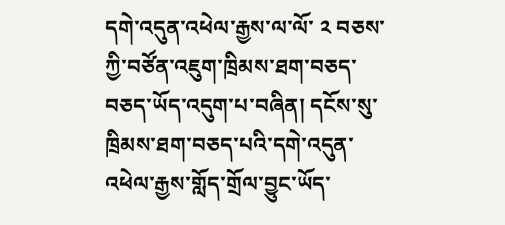དགེ་འདུན་འཕེལ་རྒྱས་ལ་ལོ་ ༢ བཅས་ཀྱི་བཙོན་འཇུག་ཁྲིམས་ཐག་བཅད་བཅད་ཡོད་འདུག་པ་བཞིན། དངོས་སུ་ཁྲིམས་ཐག་བཅད་པའི་དགེ་འདུན་འཕེལ་རྒྱས་གློད་གྲོལ་བྱུང་ཡོད་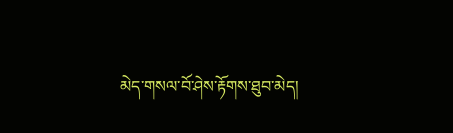མེད་གསལ་བོ་ཤེས་རྟོགས་ཐུབ་མེད།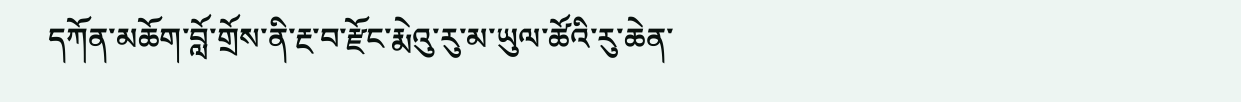དཀོན་མཆོག་བློ་གྲོས་ནི་རྔ་བ་རྫོང་རྨེའུ་རུ་མ་ཡུལ་ཚོའི་རུ་ཆེན་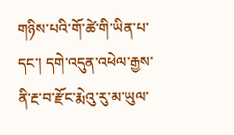གཉིས་པའི་གོ་ཚེ་གི་ཡིན་པ་དང་། དགེ་འདུན་འཕེལ་རྒྱས་ནི་རྔ་བ་རྫོང་རྨེའུ་རུ་མ་ཡུལ་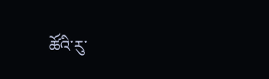ཚོའི་རུ་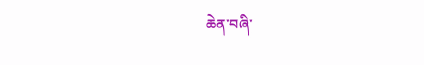ཆེན་བཞི་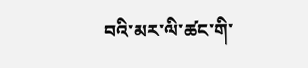བའི་མར་ལི་ཚང་གི་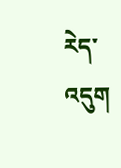རེད་འདུག